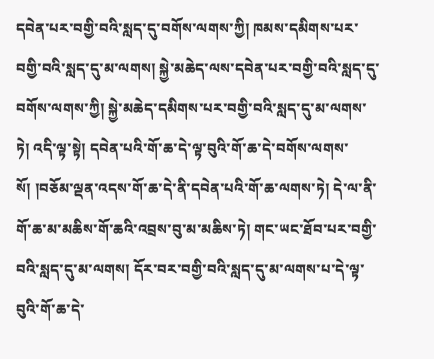དབེན་པར་བགྱི་བའི་སླད་དུ་བགོས་ལགས་ཀྱི། ཁམས་དམིགས་པར་བགྱི་བའི་སླད་དུ་མ་ལགས། སྐྱེ་མཆེད་ལས་དབེན་པར་བགྱི་བའི་སླད་དུ་བགོས་ལགས་ཀྱི། སྐྱེ་མཆེད་དམིགས་པར་བགྱི་བའི་སླད་དུ་མ་ལགས་ཏེ། འདི་ལྟ་སྟེ། དབེན་པའི་གོ་ཆ་དེ་ལྟ་བུའི་གོ་ཆ་དེ་བགོས་ལགས་སོ། །བཅོམ་ལྡན་འདས་གོ་ཆ་དེ་ནི་དབེན་པའི་གོ་ཆ་ལགས་ཏེ། དེ་ལ་ནི་གོ་ཆ་མ་མཆིས་གོ་ཆའི་འབྲས་བུ་མ་མཆིས་ཏེ། གང་ཡང་ཐོབ་པར་བགྱི་བའི་སླད་དུ་མ་ལགས། དོར་བར་བགྱི་བའི་སླད་དུ་མ་ལགས་པ་དེ་ལྟ་བུའི་གོ་ཆ་དེ་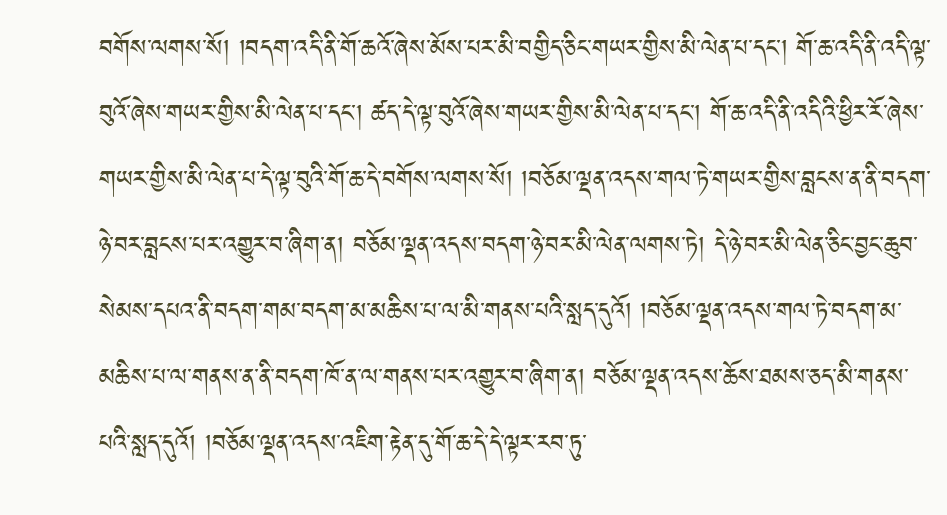བགོས་ལགས་སོ། །བདག་འདི་ནི་གོ་ཆའོ་ཞེས་མོས་པར་མི་བགྱིད་ཅིང་གཡར་གྱིས་མི་ལེན་པ་དང་། གོ་ཆ་འདི་ནི་འདི་ལྟ་བུའོ་ཞེས་གཡར་གྱིས་མི་ལེན་པ་དང་། ཚད་དེ་ལྟ་བུའོ་ཞེས་གཡར་གྱིས་མི་ལེན་པ་དང་། གོ་ཆ་འདི་ནི་འདིའི་ཕྱིར་རོ་ཞེས་གཡར་གྱིས་མི་ལེན་པ་དེ་ལྟ་བུའི་གོ་ཆ་དེ་བགོས་ལགས་སོ། །བཅོམ་ལྡན་འདས་གལ་ཏེ་གཡར་གྱིས་བླངས་ན་ནི་བདག་ཉེ་བར་བླངས་པར་འགྱུར་བ་ཞིག་ན། བཅོམ་ལྡན་འདས་བདག་ཉེ་བར་མི་ལེན་ལགས་ཏེ། དེ་ཉེ་བར་མི་ལེན་ཅིང་བྱང་ཆུབ་སེམས་དཔའ་ནི་བདག་གམ་བདག་མ་མཆིས་པ་ལ་མི་གནས་པའི་སླད་དུའོ། །བཅོམ་ལྡན་འདས་གལ་ཏེ་བདག་མ་མཆིས་པ་ལ་གནས་ན་ནི་བདག་ཁོ་ན་ལ་གནས་པར་འགྱུར་བ་ཞིག་ན། བཅོམ་ལྡན་འདས་ཆོས་ཐམས་ཅད་མི་གནས་པའི་སླད་དུའོ། །བཅོམ་ལྡན་འདས་འཇིག་རྟེན་དུ་གོ་ཆ་དེ་དེ་ལྟར་རབ་ཏུ་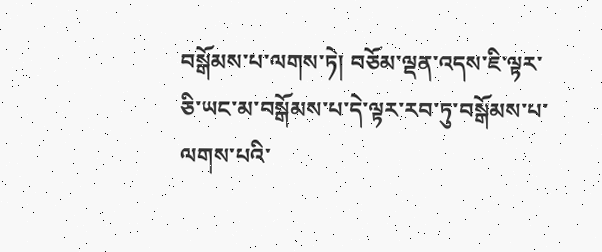བསྒོམས་པ་ལགས་ཏེ། བཅོམ་ལྡན་འདས་ཇི་ལྟར་ཅི་ཡང་མ་བསྒོམས་པ་དེ་ལྟར་རབ་ཏུ་བསྒོམས་པ་ལགས་པའི་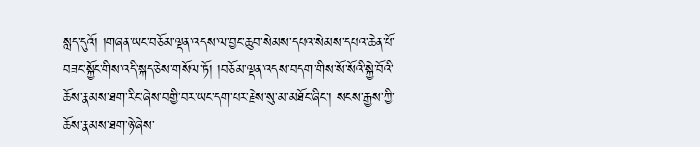སླད་དུའོ། །གཞན་ཡང་བཅོམ་ལྡན་འདས་ལ་བྱང་ཆུབ་སེམས་དཔའ་སེམས་དཔའ་ཆེན་པོ་བཟང་སྐྱོང་གིས་འདི་སྐད་ཅེས་གསོལ་ཏོ། །བཅོམ་ལྡན་འདས་བདག་གིས་སོ་སོའི་སྐྱེ་བོའི་ཆོས་རྣམས་ཐག་རིང་ཞེས་བགྱི་བར་ཡང་དག་པར་རྗེས་སུ་མ་མཐོང་ཞིང་། སངས་རྒྱས་ཀྱི་ཆོས་རྣམས་ཐག་ཉེ་ཞེས་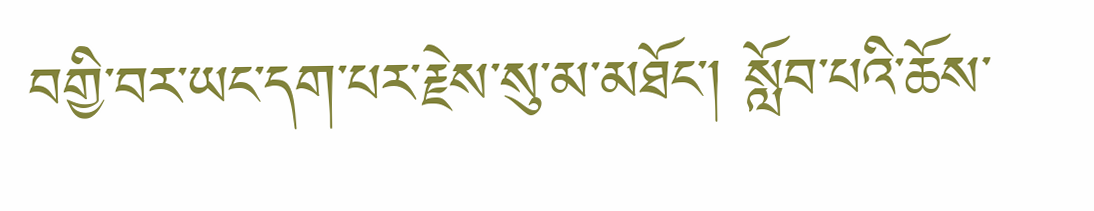བགྱི་བར་ཡང་དག་པར་རྗེས་སུ་མ་མཐོང་། སློབ་པའི་ཆོས་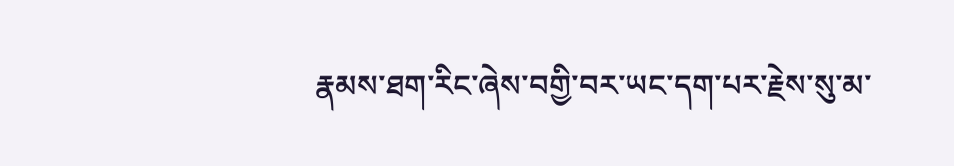རྣམས་ཐག་རིང་ཞེས་བགྱི་བར་ཡང་དག་པར་རྗེས་སུ་མ་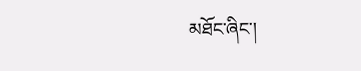མཐོང་ཞིང་།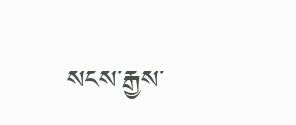སངས་རྒྱས་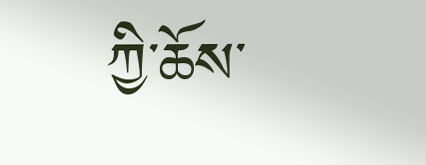ཀྱི་ཆོས་